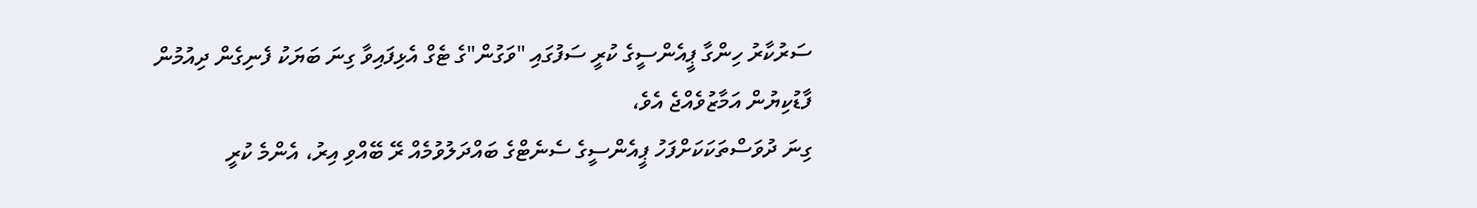ސަރުކާރު ހިންގާ ޕީއެންސީގެ ކުރީ ސަފުގައި "ވަގުން"ގެ ޓެގް އެޅިފައިވާ ގިނަ ބަޔަކު ފެނިގެން ދިއުމުން ފާޑުކިޔުން އަމާޒުވެއްޖެ އެވެ،
ގިނަ ދުވަސްތަކަކަށްފަހު ޕީއެންސީގެ ސެނެޓްގެ ބައްދަލުވުމެއް ރޭ ބޭއްވި އިރު، އެންމެ ކުރީ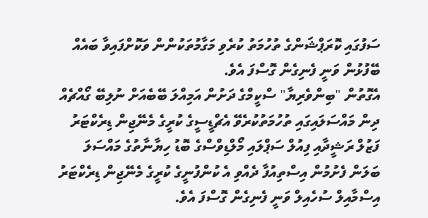ސަފުގައި ކޮރަޕްޝަންގެ ތުހުމަތު ކުރެވި މަގާމުތަކުންން ވަކޮށްފައިވާ ބައެއް ބޭފުޅުން ވަނީ ފެނިގެން ގޮސްފަ އެވެ.
އެގޮތުން "ބިންވެރިޔާ" ސްކީމްގެ ދަށުން އަމިއްލަ ބޭބެއަށް ނުލިބޭ ގޯއްޗެއް ދިން މައްސަލައިގައި ތުހުމަތުކުރެވޭ އެޗްޑީސީގެ ކުރީގެ މެނޭޖިން ޑިރެކްޓަރު ފަޒުލް ރަޝީދާއި ފިއުލް ސަޕްލައި މޯލްޑިވްސްގެ ބޮޑު ހިޔާނާތުގެ މައްސަލަ ބަލަން ފެށުމުން އިސްތިއުފާ ދެއްވި އެ ކުންފުނީގެ ކުރީގެ މެނޭޖިން ޑިރެކްޓަރު އިސްމާއިލް ސުހެއިލް ވަނީ ފެނިގެން ގޮސްފަ އެވެ.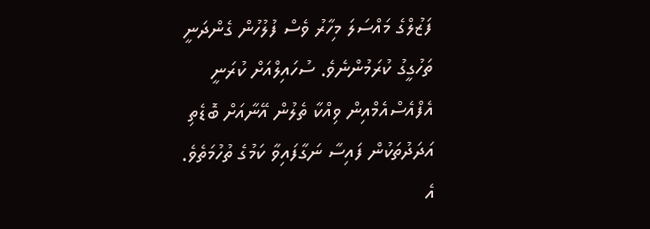ފަޒުލްގެ މައްސަލަ މިހާރު ވެސް ފުލުހުން ގެންދަނީ ތަހުގީގު ކުރަމުންނެވެ. ސުހައިލްއަށް ކުރަނީ އެފްއެސްއެމްއިން ވިއްކާ ތެލުން އޭނާއަށް ބޮޑެތި އަދަދުތަކުން ފައިސާ ނަގާފައިވާ ކަމުގެ ތުހުމަތެވެ. އެ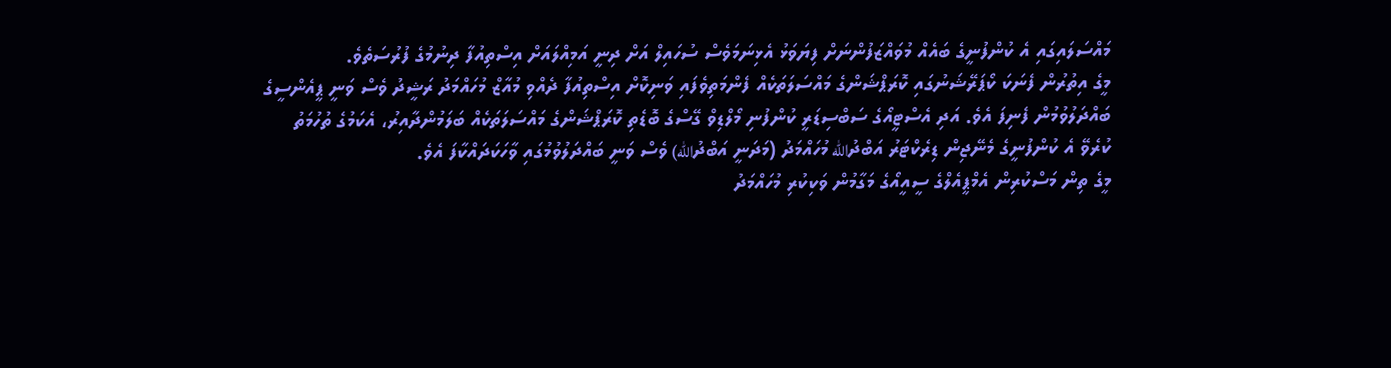މައްސަލައިގައި އެ ކުންފުނީގެ ބައެއް މުވައްޒަފުންނަށް ފިޔަވަޅު އެޅިނަމަވެސް ސުހައިލް އަށް ދިނީ އަމިއްލައަށް އިސްތިއުފާ ދިނުމުގެ ފުރުސަތެވެ.
މީގެ އިތުރުން ފެނަކަ ކޯޕަރޭޝަނުގައި ކޮރަޕްޝަންގެ މައްސަލަތަކެއް ފެންމަތިވެފައި ވަނިކޮށް އިސްތިއުފާ ދެއްވި މުއާޒް މުހައްމަދު ރަޝީދު ވެސް ވަނީ ޕީއެންސީގެ ބައްދަލުވުމުން ފެނިފަ އެވެ. އަދި އެސްޓީއޯގެ ސަބްސިޑަރީ ކުންފުނި މޯލްޑިވް ގޭސްގެ ބޮޑެތި ކޮރަޕްޝަންގެ މައްސަލަތަކެއް ބަލަމުންދާއިރު، އެކަމުގެ ތުހުމަތު ކުރެވޭ އެ ކުންފުނީގެ މެނޭޖިން ޑިރެކްޓަރު އަބްދުالله މުހައްމަދު (މަދަނީ އަބްދުالله) ވެސް ވަނީ ބައްދަލުވުމުގައި ވާހަކަދައްކާފަ އެވެ.
މީގެ ތިން މަސްކުރިން އެމްޕީއެލްގެ ސީއީއޯގެ މަގާމުން ވަކިކުރި މުހައްމަދު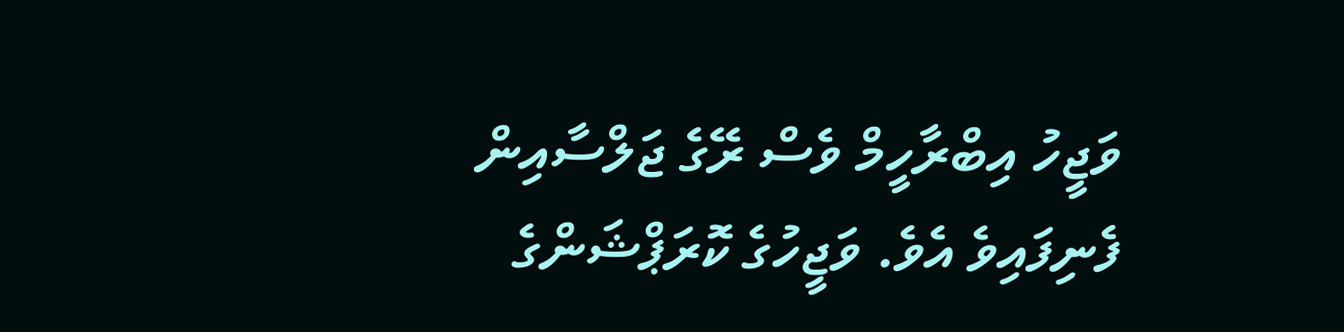ވަޖީހު އިބްރާހީމް ވެސް ރޭގެ ޖަލްސާއިން ފެނިފައިވެ އެވެ. ވަޖީހުގެ ކޮރަޕްޝަންގެ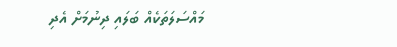މައްސަލަތަކެއް ބަލައި ދިނުމަށް އެދި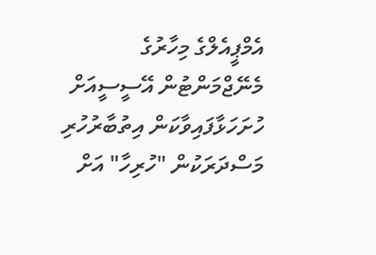އެމްޕީއެލްގެ މިހާރުގެ މެނޭޖްމަންޓުން އޭސީސީއަށް ހުށަހަޅާފައިވާކަން އިތުބާރުހުރި މަސްދަރަކުން "ހުރިހާ" އަށް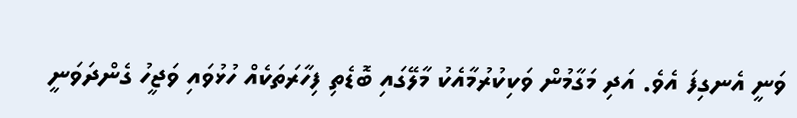ވަނީ އެނގިފަ އެވެ. އަދި މަގާމުން ވަކިކުރުމާއެކު މާލޭގައި ބޮޑެތި ފިހާރަތަކެއް ހުޅުވައި ވަޖީހު ގެންދަވަނީ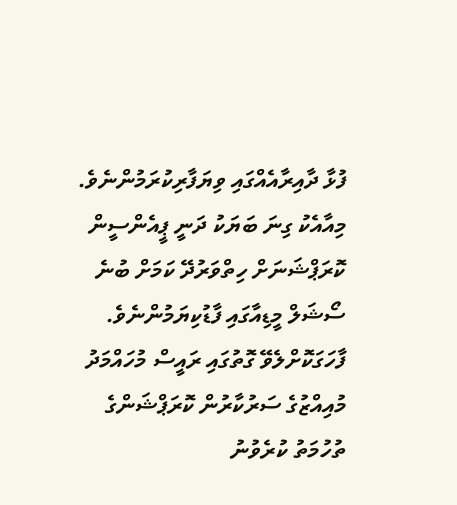ފުޅާ ދާއިރާއެއްގައި ވިޔަފާރިކުރަމުންނެވެ.
މިއާއެކު ގިނަ ބަޔަކު ދަނީ ޕީއެންސީން ކޮރަޕްޝަނަށް ހިތްވަރުދޭ ކަމަށް ބުނެ ސޯޝަލް މީޑިއާގައި ފާޑުކިޔަމުންނެވެ. ފާހަގަކޮށްލެވޭ ގޮތުގައި ރައީސް މުހައްމަދު މުއިއްޒުގެ ސަރުކާރުން ކޮރަޕްޝަންގެ ތުހުމަތު ކުރެވުނު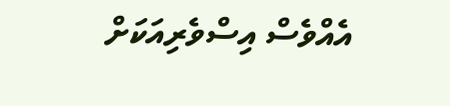އެއްވެސް އިސްވެރިއަކަށް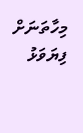މިހާތަނަށް ފިޔަވަޅު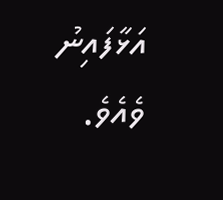އަޅާފައިނު ވެއެވެ.